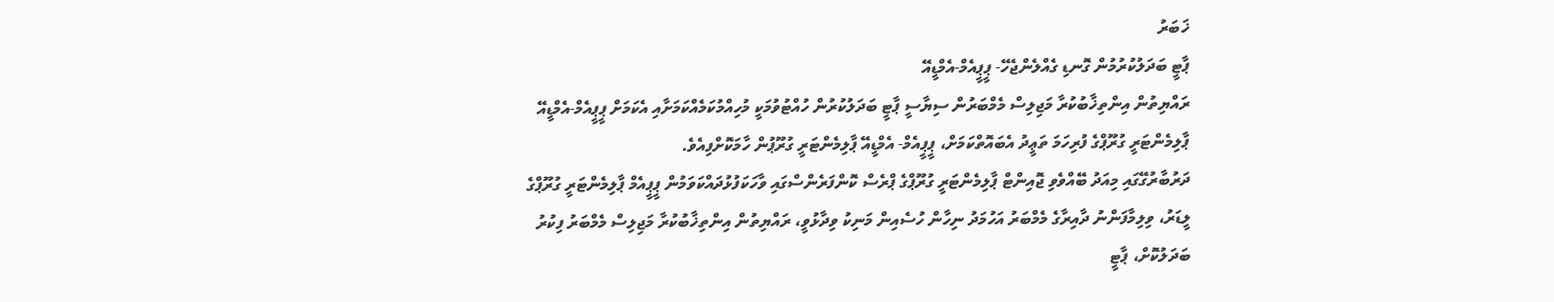ޚަބަރު
ޕާޓީ ބަދަލުކުރުމުން ގޮނޑި ގެއްލެންޖެހޭ- ޕީޕީއެމް-އެމްޑީއޭ
ރައްޔިތުން އިންތިޚާބުކުރާ މަޖިލިސް މެމްބަރުން ސިޔާސީ ޕާޓީ ބަދަލުކުރުން ހުއްޓުވުމަކީ މުހިއްމުކަމެއްކަމަށާއި އެކަމަށް ޕީޕީއެމް-އެމްޑީއޭ ޕާލިމެންޓަރީ ގުރޫޕްގެ ފުރިހަމަ ތަޢީދު އެބައޮތްކަމަށް، ޕީޕީއެމް- އެމްޑީއޭ ޕާލިމެންޓަރީ ގުރޫޕުން ހާމަކޮށްފިއެވެ.
ދަރުބާރުގޭގައި މިއަދު ބޭއްވެވި ޖޮއިންޓް ޕާލިމެންޓަރީ ގުރޫޕްގެ ޕްރެސް ކޮންފަރެންސްގައި ވާހަކަފުޅުދައްކަވަމުން ޕީޕީއެމް ޕާލިމެންޓަރީ ގުރޫޕްގެ ލީޑަރު، ވިލިމާފަންނު ދާއިރާގެ މެމްބަރު އަހުމަދު ނިހާން ހުސެއިން މަނިކު ވިދާޅުވީ، ރައްޔިތުން އިންތިޚާބުކުރާ މަޖިލިސް މެމްބަރު ފިކުރު ބަދަލުކޮށް، ޕާޓީ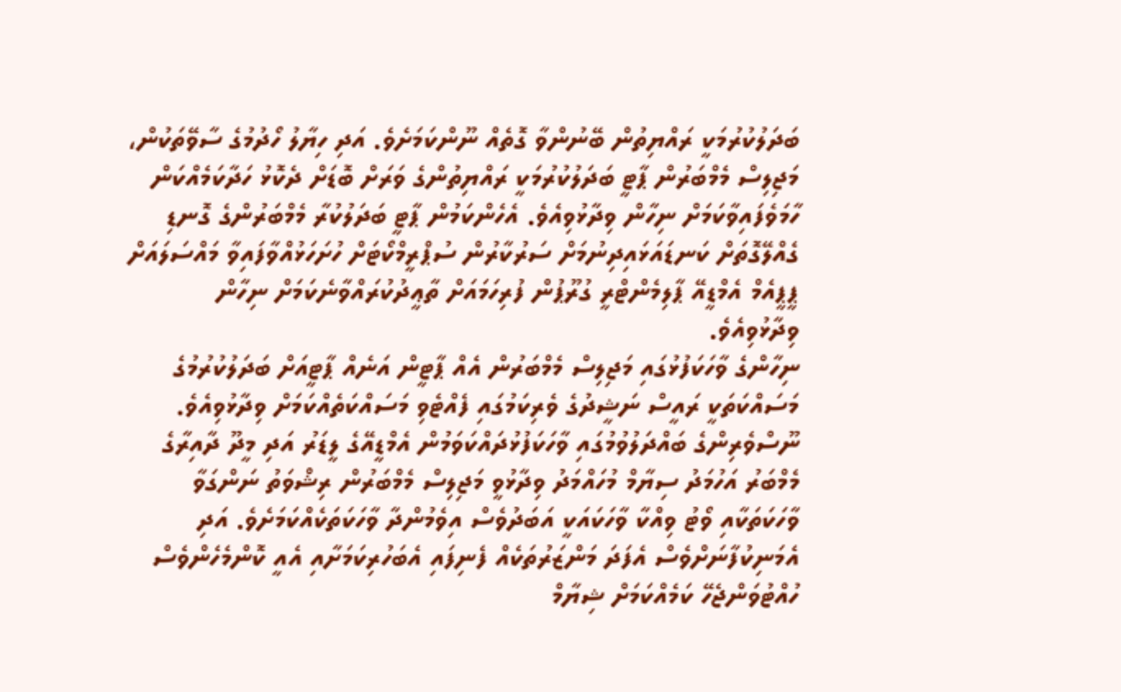ބަދަލުކުރުމަކީ ރައްޔިތުން ބޭނުންވާ ގޮތެއް ނޫންކަމަށެވެ. އަދި ހިޔާލު ހޯދުމުގެ ސާވޭތަކުން، މަޖިލިސް މެމްބަރުން ޕާޓީ ބަދަލުކުރުމަކީ ރައްޔިތުންގެ ވަރަށް ބޮޑަށް ދެކޮޅު ހަދާކަމެއްކަން ހާމަވެފައިވާކަމަށް ނިހާން ވިދާޅުވިއެވެ. އެހެންކަމުން ޕާޓީ ބަދަލުކުރާ މެމްބަރުންގެ ގޮނޑި ގެއްލޭގޮތަށް ކަނޑައަޅައިދިނުމަށް ސަރުކާރުން ސުޕްރީމްކޯޓަށް ހުށަހަޅުއްވާފައިވާ މައްސަލައަށް ޕީޕީއެމް އެމްޑީއޭ ޕާލިމެންޓްރީ ގުރޫޕުން ފުރިހަމައަށް ތާޢީދުކުރައްވާނެކަމަށް ނިހާން ވިދާޅުވިއެވެ.
ނިހާންގެ ވާހަކަފުޅުގައި މަޖިލިސް މެމްބަރުން އެއް ޕާޓީން އަނެއް ޕާޓީއަށް ބަދަލުކުރުމުގެ މަސައްކަތަކީ ރައީސް ނަޝީދުގެ ވެރިކަމުގައި ފެއްޓެވި މަސައްކަތެއްކަމަށް ވިދާޅުވިއެވެ.
ނޫސްވެރިންގެ ބައްދަލުވުމުގައި ވާހަކަފުޅުދައްކަވަމުން އެމްޑީއޭގެ ލީޑަރު އަދި މީދޫ ދާއިރާގެ މެމްބަރު އަހުމަދު ސިޔާމް މުހައްމަދު ވިދާޅުވީ މަޖިލިސް މެމްބަރުން ރިޝްވަތު ނަންގަވާ ވާހަކަތަކާއި ވޯޓު ވިއްކާ ވާހަކައަކީ އަބަދުވެސް އިވެމުންދާ ވާހަކަތަކެއްކަމަށެވެ. އަދި އެމަނިކުފާނަށްވެސް އެފަދަ މަންޒަރުތަކެއް ފެނިފައި އެބަހުރިކަމަށާއި އެއީ ކޮންމެހެންވެސް ހުއްޓުވަންޖެހޭ ކަމެއްކަމަށް ޝިޔާމް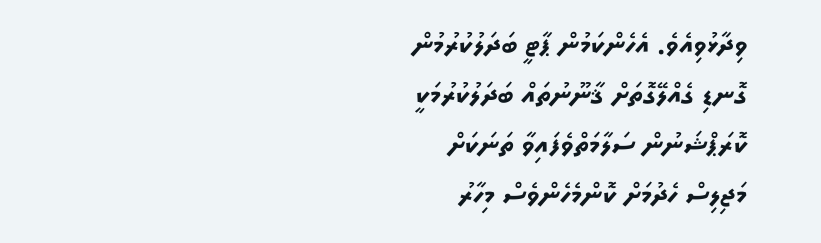ވިދާޅުވިއެވެ. އެހެންކަމުން ޕާޓީ ބަދަލުކުރުމުން ގޮނޑި ގެއްލޭގޮތަށް ޤާނޫނުތައް ބަދަލުކުރުމަކީ ކޮރަޕްޝަނުން ސަލާމަތްވެފައިވާ ތަނަކަށް މަޖިލިސް ހެދުމަށް ކޮންމެހެންވެސް މިހާރު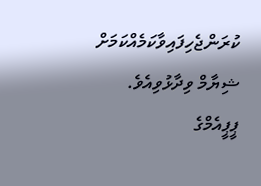ކުރަންޖެހިފައިވާކަމެއްކަމަށް ޝިޔާމް ވިދާޅުވިއެވެ.
ޕީޕީއެމްގެ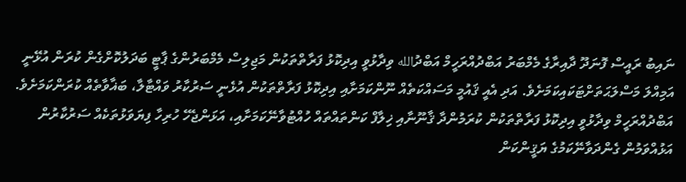ނައިބު ރައީސް ފޮނަދޫ ދާއިރާގެ މެމްބަރު އަބްދުއްރަހީމް އަބްދުالله ވިދާޅުވީ އިދިކޮޅު ފަރާތްތަކުން މަޖިލިސް މެމްބަރުންގެ ޕާޓީ ބަދަލުކޮށްގެން ކުރަން އުޅޭނީ އަމިއްލަ މަސްލަޙަތަށްޓަކައިކަމަށެވެ. އަދި އެއީ ޤައުމީ މަސައްކަތެއް ނޫންކަމަށާއި އިދިކޮޅު ފަރާތްތަކުން އުޅެނީ ސަރުކާރު ވައްޓާލާ، ބަޣާވާތެއް ކުރަންކަމަށެވެ. އަބްދުއްރަހީމް ވިދާޅުވީ އިދިކޮޅު ފަރާތްތަކުން ކުރަމުންދާ ޤާނޫނާއި ޚިލާފް ކަންތައްތައް ހުއްޓުވާނޭކަމަށާއި، އަޅަންޖެހޭ ހުރިހާ ފިޔަވަޅުތަކެއް ސަރުކާރުން އަޅުއްވަމުން ގެންދަވާނޭކަމުގެ ޔަޤީންކަން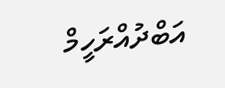އަބްދުއްރަހީމް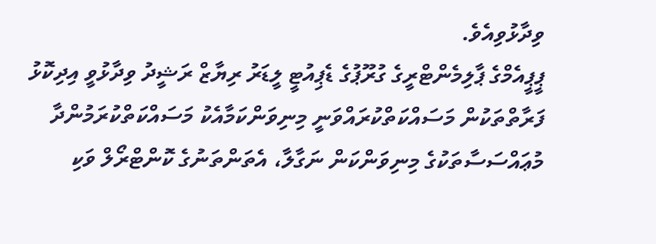ވިދާޅުވިއެވެ.
ޕީޕީއެމްގެ ޕާލިމެންޓްރީގެ ގުރޫޕުގެ ޑެޕިއުޓީ ލީޑަރު ރިޔާޒް ރަޝީދު ވިދާޅުވީ އިދިކޮޅު ފަރާތްތަކުން މަސައްކަތްކުރައްވަނީ މިނިވަންކަމާއެކު މަސައްކަތްކުރަމުންދާ މުޢައްސަސާތަކުގެ މިނިވަންކަން ނަގާލާ، އެތަންތަނުގެ ކޮންޓްރޯލް ވަކި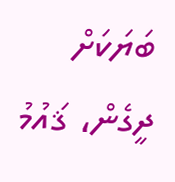ބަޔަކަށް ދީގެން، ޤައުމު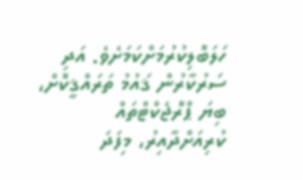ހަލަބޮލިކުރުމަށްކަމަށެވެ. އަދި ސަރުކާރުން ޤައުމު ތަރައްޤީކޮށް، ބިޔަ ޕްރޮޖެކްޓްތައް ކުރިއަށްދާއިރު، މިފަދަ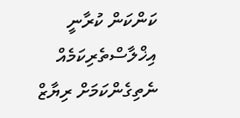ކަންކަން ކުރާނީ އިޚްލާސްތެރިކަމެއް ނެތިގެންކަމަށް ރިޔާޒް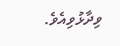ވިދާޅުވިއެވެ.